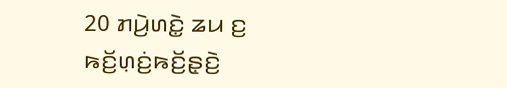20 ꤊꤣꤧ꤬ꤛꤢꤧ꤭ ꤘꤣ ꤢ꤬ ꤒꤢꤩ꤬ꤛ꤫ꤢꤦ꤬ꤒꤢꤩ꤬ꤔ꤫ꤢꤧ꤬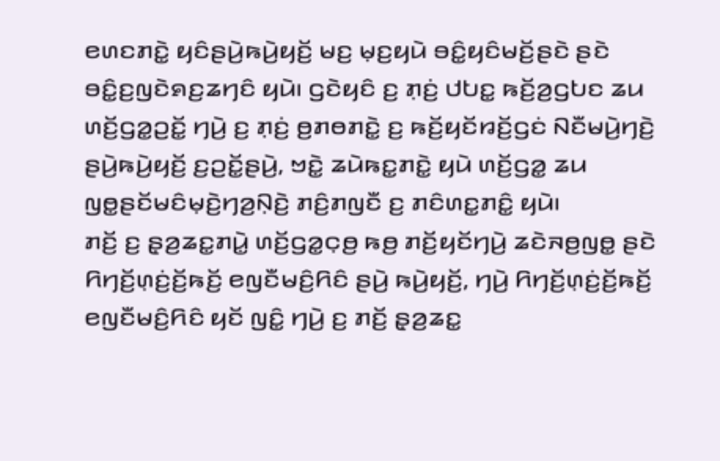ꤕꤛꤢꤊꤢꤧ꤭ ꤟꤢꤨꤔꤣꤧ꤬ꤒꤣꤧ꤬ꤟꤢꤩ꤬ ꤗꤢ꤬ ꤗ꤫ꤢ꤬ꤟꤣꤧ ꤋꤢꤨ꤭ꤟꤢꤨꤗꤢꤩ꤬ꤔꤢꤧ ꤔꤢꤧ ꤋꤢꤨ꤭ꤢ꤬ꤜꤢꤧꤎꤢ꤬ꤘꤚꤢꤨ ꤟꤣꤧ꤯ ꤞꤢꤧꤟꤢꤨ ꤢ꤬ ꤊ꤫ꤢꤦ꤬ ꤓꤝꤢ꤭ ꤒꤢꤩ꤬ꤤ꤬ꤞꤝꤢ ꤘꤣ ꤛꤢꤩ꤬ꤞꤤ꤭ꤑꤢꤩ꤭ ꤚꤣꤧ꤬ ꤢ꤬ ꤊ꤫ꤢꤦ꤬ ꤥ꤬ꤊꤥꤊꤢꤧ꤭ ꤢ꤬ ꤒꤢꤩ꤬ꤟꤢꤩꤙꤢꤩ꤬ꤞꤢꤦ ꤡꤢꤪꤗꤣꤧ꤬ꤚꤢꤧ꤬ ꤔꤣꤧ꤬ꤒꤣꤧ꤬ꤟꤢꤩ꤬ ꤢ꤬ꤑꤢꤩ꤭ꤔꤣꤧ꤬, ꤠꤢꤧ꤭ ꤘꤣꤧꤒꤢ꤭ꤊꤢꤧ꤭ ꤟꤣꤧ ꤛꤢꤩ꤬ꤞꤤ꤭ ꤘꤣ ꤜꤥ꤭ꤔꤢꤩꤗꤢꤨꤗ꤫ꤢꤧ꤬ꤚꤤ꤬ꤡ꤫ꤢꤧ꤬ ꤊꤢꤨ꤬ꤊꤜꤢꤪ ꤢ꤬ ꤊꤢꤨꤛꤢ꤭ꤊꤢꤨ꤭ ꤟꤣꤧ꤯
ꤊꤢꤩ꤬ ꤢ꤬ ꤔ꤫ꤤ꤬ꤘꤢ꤭ꤊꤣꤧ꤭ ꤛꤢꤩ꤬ꤞꤤ꤭ꤍ꤫ꤥ꤬ ꤒꤥ꤬ ꤊꤢꤩ꤬ꤟꤢꤩꤚꤣꤧ꤬ ꤘꤢꤧꤏꤥ꤬ꤜꤥ꤭ ꤔꤢꤧ ꤖꤚꤢꤩ꤬ꤛ꤫ꤢꤦ꤬ꤢꤩ꤬ꤒꤢꤩ꤬ ꤕꤜꤢꤪꤗꤢꤨ꤬ꤖꤢꤨ ꤔꤣꤧ꤬ ꤒꤣꤧ꤬ꤟꤢꤩ꤬, ꤚꤣꤧ꤬ ꤖꤚꤢꤩ꤬ꤛ꤫ꤢꤦ꤬ꤢꤩ꤬ꤒꤢꤩ꤬ ꤕꤜꤢꤪꤗꤢꤨ꤬ꤖꤢꤨ ꤟꤢꤩ ꤜꤢꤨ꤭ ꤚꤣꤧ꤬ ꤢ꤬ ꤊꤢꤩ꤬ ꤔ꤫ꤤ꤬ꤘꤢ꤭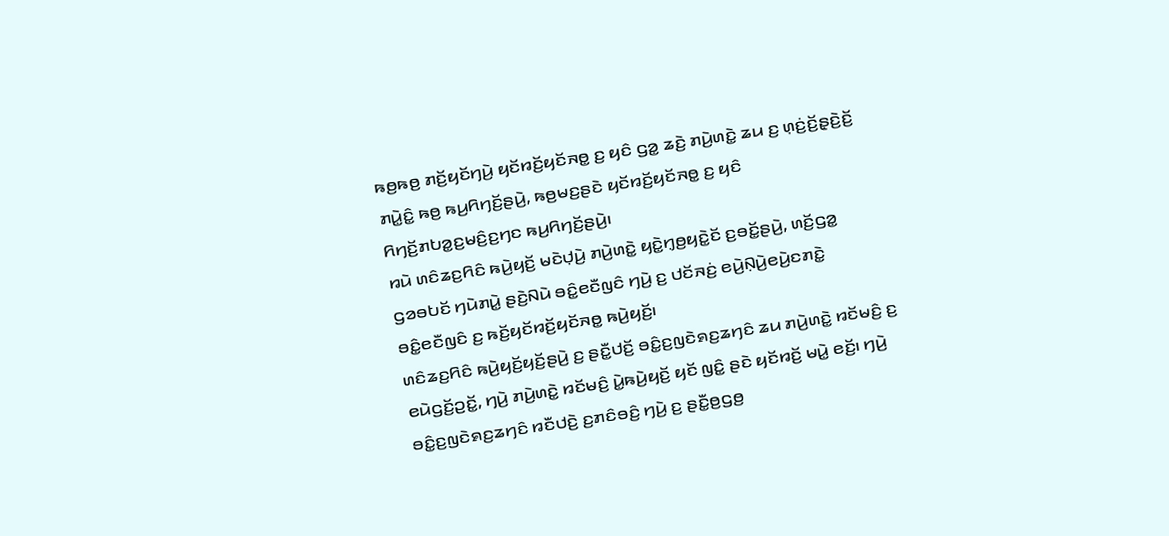ꤒꤥ꤬ꤒꤥ꤬ ꤊꤢꤩ꤬ꤟꤢꤩꤚꤣꤧ꤬ ꤟꤢꤩꤙꤢꤩ꤬ꤟꤢꤩꤏꤥ꤭ ꤢ꤬ ꤟꤢꤨ ꤞꤤ꤭ ꤘꤢꤧ꤬ ꤊꤣꤧ꤬ꤛꤢꤧ꤭ ꤘꤣ ꤢ꤬ ꤛ꤫ꤢꤦ꤬ꤢꤩ꤬ꤔ꤫ꤢꤧ꤬ꤢꤩ꤬ ꤊꤣꤧ꤭ꤢꤨ꤭ ꤒꤥ꤬ ꤒꤣ꤬ꤖꤚꤢꤩ꤬ꤔꤣꤧ꤬, ꤒꤥ꤬ꤗꤢ꤬ꤔꤢꤧ ꤟꤢꤩꤙꤢꤩ꤬ꤟꤢꤩꤏꤥ꤭ ꤢ꤬ ꤟꤢꤨ ꤖꤚꤢꤩ꤬ꤊꤝꤤ꤭ꤢ꤬ꤗꤢꤨ꤬ꤢ꤬ꤚꤢ ꤒꤣ꤬ꤖꤚꤢꤩ꤬ꤔꤣꤧ꤬꤯
ꤙꤣꤧ ꤛꤢꤨꤘꤢ꤬ꤖꤢꤨ ꤒꤣꤧ꤬ꤟꤢꤩ꤬ ꤗꤢꤧꤓ꤫ꤣꤧ꤬ ꤊꤣꤧ꤬ꤛꤢꤧ꤭ ꤟꤢꤧ꤭ꤚ꤫ꤥ꤬ꤟꤢꤧ꤭ꤢꤩ ꤢ꤬ꤋꤢꤩ꤭ꤔꤣꤧ꤬, ꤛꤢꤩ꤬ꤞꤤ꤭ ꤞꤤꤋꤝꤢꤩ ꤚꤣꤧꤊꤣꤧ꤭ ꤔꤢꤧ꤬ꤡꤣꤧ ꤋꤢꤨ꤭ꤕꤢꤪꤜꤢꤨ ꤚꤣꤧ꤬ ꤢ꤬ ꤓꤢꤩꤏꤢꤦ꤬ ꤕꤣꤧ꤬ꤡ꤫ꤣꤧ꤬ꤕꤣꤧ꤬ꤢꤊꤢꤧ꤭ ꤋꤢꤨ꤭ꤕꤢꤪꤜꤢꤨ ꤢ꤬ ꤒꤢꤩ꤬ꤟꤢꤩꤙꤢꤩ꤬ꤟꤢꤩꤏꤥ꤭ ꤒꤣꤧ꤬ꤟꤢꤩ꤬꤯
ꤛꤢꤨꤘꤢ꤬ꤖꤢꤨ ꤒꤣꤧ꤬ꤟꤢꤩ꤬ꤟꤢꤩ꤬ꤔꤣꤧ꤬ ꤢ꤬ ꤔꤢꤪ꤭ꤓꤢꤩ꤬ ꤋꤢꤨ꤭ꤢ꤬ꤜꤢꤧꤎꤢ꤬ꤘꤚꤢꤨ ꤘꤣ ꤊꤣꤧ꤬ꤛꤢꤧ꤭ ꤙꤢꤩꤗꤢꤨ꤬ ꤢ꤬ ꤕꤣꤧꤞꤢꤩ꤬ꤑꤢꤩ꤭, ꤚꤣꤧ꤬ ꤊꤣꤧ꤬ꤛꤢꤧ꤭ ꤙꤢꤩꤗꤢꤨ꤬ ꤣꤧ꤭ꤒꤣꤧ꤬ꤟꤢꤩ꤬ ꤟꤢꤩ ꤜꤢꤨ꤭ ꤔꤢꤧ ꤟꤢꤩꤙꤢꤩ꤬ ꤗꤣꤧ꤭ ꤕꤢꤩ꤬꤯ ꤚꤣꤧ꤬ ꤋꤢꤨ꤭ꤢ꤬ꤜꤢꤧꤎꤢ꤬ꤘꤚꤢꤨ ꤙꤢꤪꤓꤢꤧ꤬ ꤢ꤬ꤊꤢꤨꤋꤢꤨ꤬ ꤚꤣꤧ꤬ ꤢ꤬ ꤔꤢꤪ꤭ꤥ꤬ꤞꤥ꤬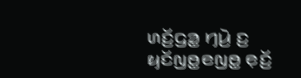ꤛꤢꤩ꤬ꤞꤤ꤭ ꤚꤣꤧ꤬ ꤢ꤬ ꤟꤢꤩꤜꤥ꤭ꤕꤜꤥ꤭ ꤕ꤫ꤢꤩ꤬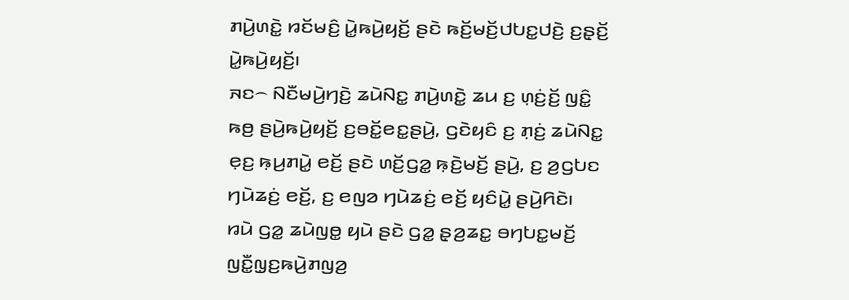ꤊꤣꤧ꤬ꤛꤢꤧ꤭ ꤙꤢꤩꤗꤢꤨ꤬ ꤣꤧ꤭ꤒꤣꤧ꤬ꤟꤢꤩ꤬ ꤔꤢꤧ ꤒꤢꤩ꤬ꤗꤢꤩ꤬ꤓꤝꤢ꤭ꤓꤢꤧ꤬ ꤢ꤬ꤔ꤫ꤢꤩ꤬ ꤣꤧ꤭ꤒꤣꤧ꤬ꤟꤢꤩ꤬꤯
ꤏꤢ꤮ ꤡꤢꤪꤗꤣꤧ꤬ꤚꤢꤧ꤬ ꤘꤣꤧꤡꤢ꤭ ꤊꤣꤧ꤬ꤛꤢꤧ꤭ ꤘꤣ ꤢ꤬ ꤛ꤫ꤢꤦ꤬ꤢꤩ꤬ ꤜꤢꤨ꤭ ꤒꤥ꤬ ꤔꤣꤧ꤬ꤒꤣꤧ꤬ꤟꤢꤩ꤬ ꤢ꤬ꤋꤢꤩ꤭ꤕꤢ꤭ꤔꤣꤧ꤬, ꤞꤢꤧꤟꤢꤨ ꤢ꤬ ꤊ꤫ꤢꤦ꤬ ꤘꤣꤧꤡꤢ꤭ ꤕ꤫ꤢ꤬ ꤒ꤫ꤣ꤬ꤊꤣꤧ꤭ ꤕꤢꤩ꤬ ꤔꤢꤧ ꤛꤢꤩ꤬ꤞꤤ꤭ ꤒ꤫ꤢꤧ꤬ꤗꤢꤩ꤬ ꤔꤣꤧ꤬, ꤢ꤬ ꤤ꤬ꤞꤝꤢ ꤚꤣꤧꤘꤢꤦ꤬ ꤕꤢꤩ꤬, ꤢ꤬ ꤕꤜꤤ ꤚꤣꤧꤘꤢꤦ꤬ ꤕꤢꤩ꤬ ꤟꤢꤨꤣꤧ꤭ ꤔꤣꤧ꤬ꤖꤢꤧ꤯
ꤙꤣꤧ ꤞꤤ꤭ ꤘꤣꤧꤜꤥ꤭ ꤟꤣꤧ ꤔꤢꤧ ꤞꤤ꤭ ꤔ꤫ꤤ꤬ꤘꤢ꤭ ꤋꤚꤝꤢ꤭ꤗꤢꤩ꤬ ꤜꤢꤪ꤭ꤜ꤫ꤢ꤬ꤒꤣꤧ꤬ꤊꤜꤤ꤬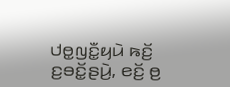ꤓꤥ꤭ꤜꤢꤪ꤭ꤟꤣꤧ ꤒꤢꤩ꤬ ꤢ꤬ꤋꤢꤩ꤭ꤔꤣꤧ꤬, ꤕꤢꤩ꤬ ꤥ꤬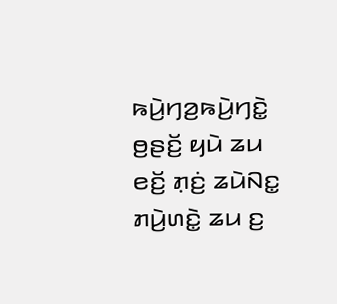ꤒꤣꤧ꤬ꤚꤤ꤬ꤒꤣꤧ꤬ꤚꤢꤧ꤭ ꤥ꤬ꤔꤢꤩ꤬ ꤟꤣꤧ ꤘꤣ ꤕꤢꤩ꤬ ꤊ꤫ꤢꤦ꤬ ꤘꤣꤧꤡꤢ꤭ ꤊꤣꤧ꤬ꤛꤢꤧ꤭ ꤘꤣ ꤢ꤬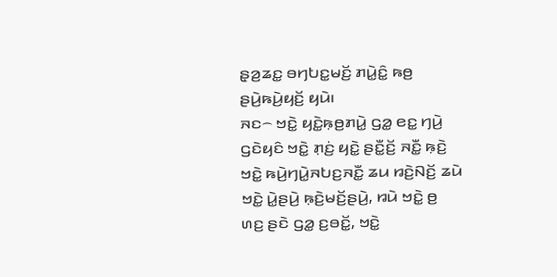ꤔ꤫ꤤ꤬ꤘꤢ꤭ ꤋꤚꤝꤢ꤭ꤗꤢꤩ꤬ ꤊꤣꤧ꤭ꤢꤨ꤭ ꤒꤥ꤬ ꤔꤣꤧ꤬ꤒꤣꤧ꤬ꤟꤢꤩ꤬ ꤟꤣꤧ꤯
ꤏꤢ꤮ ꤠꤢꤧ꤭ ꤟꤢꤧ꤭ꤒ꤫ꤥ꤬ꤊꤣꤧ꤭ ꤞꤤ꤭ ꤕꤢ꤭ ꤚꤣꤧ꤬ ꤞꤢꤧꤟꤢꤨ ꤠꤢꤧ꤭ ꤊ꤫ꤢꤦ꤬ ꤟꤢꤧ꤭ ꤔꤢꤪ꤭ꤢꤩ꤬ ꤏꤢꤪ꤭ ꤒ꤫ꤢꤧ꤬ ꤠꤢꤧ꤭ ꤒꤣꤧ꤬ꤚꤣꤧ꤭ꤏꤝꤢ꤬ꤏꤢꤪ꤭ ꤘꤣ ꤙꤢꤧ꤬ꤡꤢꤩ꤬ ꤘꤣꤧ ꤠꤢꤧ꤭ ꤣꤧ꤭ꤔꤣꤧ꤬ ꤒ꤫ꤢꤧ꤬ꤗꤢꤩ꤬ꤔꤣꤧ꤬, ꤙꤣꤧ ꤠꤢꤧ꤭ ꤥ꤬ ꤛꤢ꤬ ꤔꤢꤧ ꤞꤤ꤭ ꤢ꤬ꤋꤢꤩ꤭, ꤠꤢꤧ꤭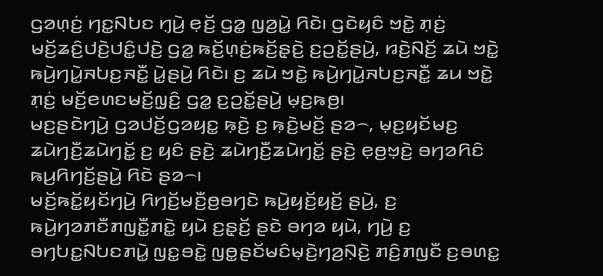ꤞꤤꤛ꤫ꤢꤦ꤬ ꤚꤢ꤭ꤡꤝꤢ ꤚ꤫ꤣꤧ꤬ ꤕ꤫ꤢꤩ꤬ ꤞꤤ꤭ ꤜꤤ꤬ꤣꤧ꤭ ꤖꤢꤧ꤯ ꤞꤢꤧꤟꤢꤨ ꤠꤢꤧ꤭ ꤊ꤫ꤢꤦ꤬ ꤗꤢꤩ꤬ꤘꤢꤨ꤬ꤓꤢꤧ꤬ꤓꤢꤨ꤭ꤓꤢꤧ꤬ ꤞꤤ꤭ ꤒꤢꤩ꤬ꤛ꤫ꤢꤦ꤬ꤒꤢꤩ꤬ꤔ꤫ꤢꤧ꤬ ꤢ꤬ꤑꤢꤩ꤭ꤔꤣꤧ꤬, ꤙꤢꤧ꤬ꤡꤢꤩ꤬ ꤘꤣꤧ ꤠꤢꤧ꤭ ꤒꤣꤧ꤬ꤚꤣꤧ꤭ꤏꤝꤢ꤬ꤏꤢꤪ꤭ ꤣꤧ꤭ꤔꤣꤧ꤬ ꤖꤢꤧ꤯ ꤢ꤬ ꤘꤣꤧ ꤠꤢꤧ꤭ ꤒꤣꤧ꤬ꤚꤣꤧ꤭ꤏꤝꤢ꤬ꤏꤢꤪ꤭ ꤘꤣ ꤠꤢꤧ꤭ ꤊ꤫ꤢꤦ꤬ ꤗꤢꤩ꤬ꤕꤛꤢꤗꤢꤩ꤬ꤜ꤫ꤢꤨ꤬ ꤞꤤ꤭ ꤢ꤬ꤑꤢꤩ꤭ꤔꤣꤧ꤬ ꤗ꤫ꤢ꤬ꤒꤥ꤬꤯
ꤗꤢ꤬ꤔꤢꤧꤚꤣꤧ꤬ ꤞꤤꤓꤢꤩ꤬ꤞꤤꤟꤢ꤭ ꤒ꤫ꤢꤧ꤬ ꤢ꤬ ꤒ꤫ꤢꤧ꤬ꤗꤢꤩ꤬ ꤔꤤ꤮, ꤗ꤫ꤢ꤬ꤟꤢꤩꤗꤢ꤬ ꤘꤣꤧꤚꤢꤪ꤬ꤘꤣꤧꤚꤢꤩ꤭ ꤢ꤬ ꤟꤢꤨ ꤔꤢꤧ꤬ ꤘꤣꤧꤚꤢꤪ꤬ꤘꤣꤧꤚꤢꤩ꤭ ꤔꤢꤧ꤬ ꤕ꤫ꤥ꤬ꤠ꤫ꤢꤧ꤬ ꤋꤚꤤꤖꤢꤨ ꤒꤣ꤬ꤖꤚꤢꤩ꤬ꤔꤣꤧ꤬ ꤖꤢꤧ ꤔꤤ꤮꤯
ꤗꤢꤩ꤬ꤒꤢꤩ꤭ꤟꤢꤩꤚꤣꤧ꤬ ꤖꤚꤢꤩ꤬ꤗꤢꤪ꤬ꤥ꤬ꤋꤚꤢꤧ ꤒꤣꤧ꤬ꤟꤢꤩ꤬ꤟꤢꤩ꤬ ꤔꤣꤧ꤬, ꤢ꤬ ꤒꤣꤧ꤬ꤚꤤꤊꤢꤪꤊꤜꤢꤪ꤭ꤊꤢꤧ꤭ ꤟꤣꤧ ꤢ꤬ꤔ꤫ꤢꤩ꤬ ꤔꤢꤧ ꤋꤚꤤ ꤟꤣꤧ, ꤚꤣꤧ꤬ ꤢ꤬ ꤋꤚꤝꤢ꤭ꤡꤝꤢꤊꤣꤧ꤭ ꤜꤢ꤭ꤋꤢꤧ꤭ ꤜꤥ꤭ꤔꤢꤩꤗꤢꤨꤗ꤫ꤢꤧ꤬ꤚꤤ꤬ꤡ꤫ꤢꤧ꤬ ꤊꤢꤨ꤬ꤊꤜꤢꤪ ꤢ꤬ꤋꤛꤢ꤭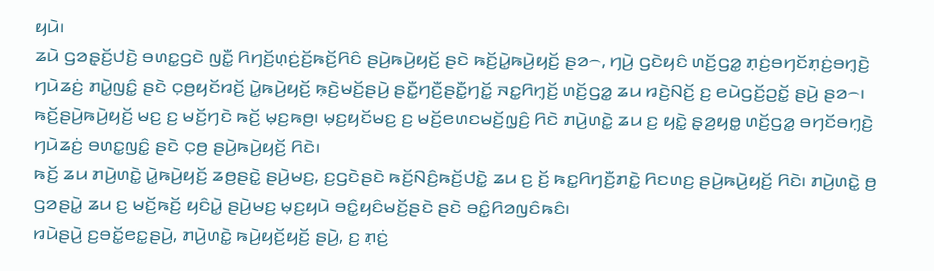ꤟꤣꤧ꤯
ꤘꤣꤧ ꤞꤤꤔ꤫ꤢꤩ꤬ꤓꤢꤧ꤬ ꤋꤛꤢ꤭ꤞꤢꤧ ꤜꤢꤪ꤭ ꤖꤚꤢꤩ꤬ꤛ꤫ꤢꤦ꤬ꤢꤩ꤬ꤒꤢꤩ꤬ꤖꤢꤨ ꤔꤣꤧ꤬ꤒꤣꤧ꤬ꤟꤢꤩ꤬ ꤔꤢꤧ ꤒꤢꤩ꤬ꤣꤧ꤭ꤒꤣꤧ꤬ꤟꤢꤩ꤬ ꤔꤤ꤮, ꤚꤣꤧ꤬ ꤞꤢꤧꤟꤢꤨ ꤛꤢꤩ꤬ꤞꤤ꤭ ꤊ꤫ꤢꤦ꤬ꤋꤚꤢꤩꤊ꤫ꤢꤦ꤬ꤋꤚ꤫ꤢꤧ꤬ ꤚꤣꤧꤘꤢꤦ꤬ ꤊꤣꤧ꤭ꤜꤢꤨ꤭ ꤔꤢꤧ ꤍ꤫ꤥ꤬ꤟꤢꤩꤙꤢꤩ꤬ ꤣꤧ꤭ꤒꤣꤧ꤬ꤟꤢꤩ꤬ ꤒ꤫ꤢꤧ꤬ꤗꤢꤩ꤬ꤔꤣꤧ꤬ ꤔꤢꤪ꤭ꤚꤢꤪ꤬ꤔꤢꤪ꤭ꤚꤢꤩ꤭ ꤏꤢ꤭ꤖꤚ꤫ꤢꤩ꤬ ꤛꤢꤩ꤬ꤞꤤ꤭ ꤘꤣ ꤙꤢꤧ꤬ꤡꤢꤩ꤬ ꤢ꤬ ꤕꤣꤧꤞꤢꤩ꤬ꤑꤢꤩ꤭ ꤔꤣꤧ꤬ ꤔꤤ꤮꤯ ꤒꤢꤩ꤬ꤔꤣꤧ꤬ꤒꤣꤧ꤬ꤟꤢꤩ꤬ ꤗꤢ꤬ ꤢ꤬ ꤗꤢꤩ꤬ꤚꤢꤧ ꤒꤢꤩ꤬ ꤗ꤫ꤢ꤬ꤒꤥ꤬꤯ ꤗ꤫ꤢ꤬ꤟꤢꤩꤗꤢ꤬ ꤢ꤬ ꤗꤢꤩ꤬ꤕꤛꤢꤗꤢꤩ꤬ꤜ꤫ꤢꤨ꤬ ꤖꤢꤧ ꤊꤣꤧ꤬ꤛꤢꤧ꤭ ꤘꤣ ꤢ꤬ ꤟꤢꤧ꤭ ꤔ꤫ꤤ꤬ꤟꤥ꤭ ꤛꤢꤩ꤬ꤞꤤ꤭ ꤋꤚꤢꤩꤋꤚ꤫ꤢꤧ꤬ ꤚꤣꤧꤘꤢꤦ꤬ ꤋꤛꤢ꤭ꤜꤢꤨ꤭ ꤔꤢꤧ ꤍ꤫ꤥ꤬ ꤔꤣꤧ꤬ꤒꤣꤧ꤬ꤟꤢꤩ꤬ ꤖꤢꤧ꤯
ꤒꤢꤩ꤬ ꤘꤣ ꤊꤣꤧ꤬ꤛꤢꤧ꤭ ꤣꤧ꤭ꤒꤣꤧ꤬ꤟꤢꤩ꤬ ꤘꤥ꤬ꤔꤢꤧ꤭ ꤔꤣꤧ꤬ꤗꤢ꤬, ꤢ꤬ꤞꤢꤧꤔꤢꤧ ꤒꤢꤩ꤬ꤡꤢꤨ꤬ꤒꤢꤩ꤬ꤓꤢꤧ꤭ ꤘꤣ ꤢ꤬ ꤢꤩ꤬ ꤒꤢ꤭ꤖꤚꤢꤪ꤬ꤊꤢꤧ꤭ ꤖꤢꤛꤢ꤬ ꤔꤣꤧ꤬ꤒꤣꤧ꤬ꤟꤢꤩ꤬ ꤖꤢꤧ꤯ ꤊꤣꤧ꤬ꤛꤢꤧ꤭ ꤥ꤬ ꤞꤤꤔꤣꤧ꤭ ꤘꤣ ꤢ꤬ ꤗꤢꤩ꤬ꤒꤢꤩ꤬ ꤟꤢꤨꤣꤧ꤭ ꤔꤣꤧ꤬ꤗꤢ꤬ ꤗ꤫ꤢ꤬ꤟꤣꤧ ꤋꤢꤨ꤭ꤟꤢꤨꤗꤢꤩ꤬ꤔꤢꤧ ꤔꤢꤧ ꤋꤢꤨ꤭ꤖꤤꤜꤢꤨꤒꤢꤨ꤯
ꤙꤣꤧꤔꤣꤧ꤬ ꤢ꤬ꤋꤢꤩ꤭ꤕꤢ꤭ꤔꤣꤧ꤬, ꤊꤣꤧ꤬ꤛꤢꤧ꤭ ꤒꤣꤧ꤬ꤟꤢꤩ꤬ꤟꤢꤩ꤬ ꤔꤣꤧ꤬, ꤢ꤬ ꤊ꤫ꤢꤦ꤬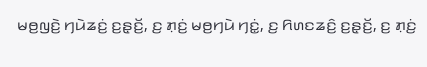ꤗꤥ꤬ꤜꤢꤧ꤬ ꤚꤣꤧꤘꤢꤦ꤬ ꤢ꤬ꤔ꤫ꤢꤩ꤬, ꤢ꤬ ꤊ꤫ꤢꤦ꤬ ꤗꤥ꤬ꤚꤣꤧ ꤚꤢꤦ꤭, ꤢ꤬ ꤖꤛꤢꤘꤢꤨ꤬ ꤢ꤬ꤔ꤫ꤢꤩ꤬, ꤢ꤬ ꤊ꤫ꤢꤦ꤬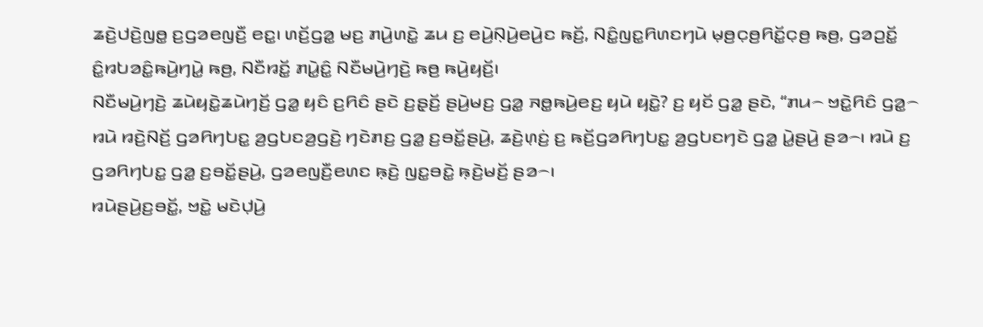ꤘꤢꤧ꤬ꤓꤢꤧ꤬ꤜꤥ꤭ ꤢ꤬ꤞꤤꤕꤜꤢꤪ꤬ ꤕꤢ꤭꤯ ꤛꤢꤩ꤬ꤞꤤ꤭ ꤗꤢ꤬ ꤊꤣꤧ꤬ꤛꤢꤧ꤭ ꤘꤣ ꤢ꤬ ꤕꤣꤧ꤬ꤡ꤫ꤣꤧ꤬ꤕꤣꤧ꤬ꤢ ꤒꤢꤩ꤬, ꤡꤢꤨ꤭ꤜꤢ꤭ꤖꤛꤢꤚꤣꤧ ꤗ꤫ꤥ꤬ꤍ꤫ꤥ꤬ꤖꤢꤩ꤭ꤍ꤫ꤥ꤬ ꤒꤥ꤬, ꤞꤤꤑꤢꤩ꤭ ꤢꤨ꤭ꤙꤝꤤꤢꤨ꤭ꤒꤣꤧ꤬ꤚꤣꤧ꤭ ꤒꤥ꤬, ꤡꤢꤪꤙꤢꤩ꤭ ꤊꤣꤧ꤭ꤢꤨ꤭ ꤡꤢꤪꤗꤣꤧ꤬ꤚꤢꤧ꤬ ꤒꤥ꤬ ꤒꤣꤧ꤬ꤟꤢꤩ꤬꤯
ꤡꤢꤪꤗꤣꤧ꤬ꤚꤢꤧ꤬ ꤘꤣꤧꤟꤢꤧ꤭ꤘꤣꤧꤚꤢꤩ꤬ ꤞꤤ꤭ ꤟꤢꤨ ꤢ꤬ꤖꤢꤨ ꤔꤢꤧ ꤢ꤬ꤔ꤫ꤢꤩ꤬ ꤔꤣꤧ꤬ꤗꤢ꤬ ꤞꤤ꤭ ꤏꤥ꤭ꤒꤣꤧ꤬ꤕꤢ꤬ ꤟꤣꤧ ꤟꤢꤧ꤭? ꤢ꤬ ꤟꤢꤩ ꤞꤤ꤭ ꤔꤢꤧ, “ꤊꤣ꤮ ꤠꤢꤧ꤭ꤖꤢꤨ ꤞꤤ꤭꤮ ꤙꤣꤧ ꤙꤢꤧ꤬ꤡꤢꤩ꤬ ꤞꤤꤖꤚꤝꤢ꤭ ꤤ꤬ꤞꤝꤢꤤ꤬ꤞꤢꤧ꤬ ꤚꤢꤧꤊꤢ꤬ ꤞꤤ꤭ ꤢ꤬ꤋꤢꤩ꤭ꤔꤣꤧ꤬, ꤘꤢꤧ꤬ꤛ꤫ꤢꤦ꤬ ꤢ꤬ ꤒꤢꤩ꤬ꤞꤤꤖꤚꤝꤢ꤭ ꤤ꤬ꤞꤝꤢꤚꤢꤧ ꤞꤤ꤭ ꤣꤧ꤭ꤔꤣꤧ꤬ ꤔꤤ꤮꤯ ꤙꤣꤧ ꤢ꤬ ꤞꤤꤖꤚꤝꤢ꤭ ꤞꤤ꤭ ꤢ꤬ꤋꤢꤩ꤭ꤔꤣꤧ꤬, ꤞꤤꤕꤜꤢꤪ꤬ꤕꤛꤢ ꤒ꤫ꤢꤧ꤬ ꤜꤢ꤭ꤋꤢꤧ꤭ ꤒ꤫ꤢꤧ꤬ꤗꤢꤩ꤬ ꤔꤤ꤮꤯
ꤙꤣꤧꤔꤣꤧ꤬ꤢ꤬ꤋꤢꤩ꤭, ꤠꤢꤧ꤭ ꤗꤢꤧꤓ꤫ꤣꤧ꤬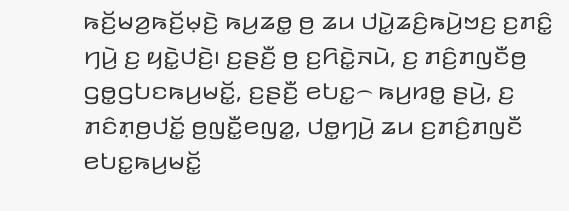ꤒꤢꤩ꤬ꤗꤤ꤬ꤒꤢꤩ꤬ꤗ꤫ꤢꤧ꤬ ꤒꤣ꤬ꤘꤥ꤭ ꤥ꤬ ꤘꤣ ꤓꤣꤧ꤭ꤘꤢꤨ꤬ꤒꤣꤧ꤬ꤠꤢ꤬ ꤢ꤬ꤊꤢꤨ꤭ ꤚꤣꤧ꤬ ꤢ꤬ ꤟꤢꤧ꤭ꤓꤢꤧ꤬꤯ ꤢ꤬ꤔꤢꤪ꤬ ꤥ꤬ ꤢ꤬ꤖꤢꤧ꤭ꤏꤣꤧ, ꤢ꤬ ꤊꤢꤨ꤬ꤊꤜꤢꤪꤥ꤬ ꤞꤥ꤭ꤞꤝꤢꤒꤣ꤬ꤗꤢꤩ꤭, ꤢ꤬ꤔꤢꤪ꤬ ꤕꤝꤢ꤭꤮ ꤒꤣ꤬ꤙꤥ꤭ ꤔꤣꤧ꤬, ꤢ꤬ ꤊꤢꤨꤊ꤫ꤥ꤬ꤓꤢꤩ꤭ ꤥ꤬ꤜꤢꤪ꤭ꤕꤜꤤ꤭, ꤓꤥ꤭ꤚꤣꤧ꤬ ꤘꤣ ꤢ꤬ꤊꤢꤨ꤬ꤊꤜꤢꤪ ꤕꤝꤢ꤭ꤒꤣ꤬ꤗꤢꤩ꤭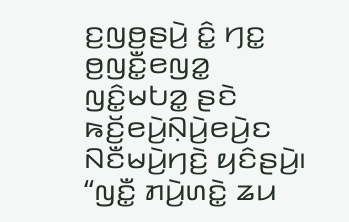ꤢ꤬ꤜꤥ꤬ꤔꤣꤧ꤬ ꤢꤨ꤭ ꤚꤢ꤭ ꤥ꤬ꤜꤢꤪ꤭ꤕꤜꤤ꤭ ꤜꤢꤨ꤭ꤗꤝꤤ꤭ ꤔꤢꤧ ꤒꤢꤩ꤬ꤕꤣꤧ꤬ꤡ꤫ꤣꤧ꤬ꤕꤣꤧ꤬ꤢ ꤡꤢꤪꤗꤣꤧ꤬ꤚꤢꤧ꤬ ꤟꤢꤨꤔꤣꤧ꤬꤯
“ꤜꤢꤪ꤭ ꤊꤣꤧ꤬ꤛꤢꤧ꤭ ꤘꤣ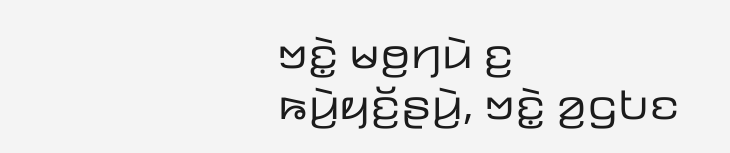ꤠꤢꤧ꤭ ꤗꤥ꤬ꤚꤣꤧ ꤢ꤬ ꤒꤣꤧ꤬ꤟꤢꤩ꤬ꤔꤣꤧ꤬, ꤠꤢꤧ꤭ ꤤ꤬ꤞꤝꤢ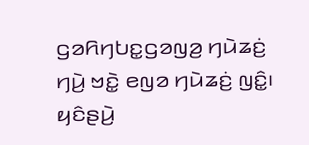ꤞꤤꤖꤚꤝꤢ꤭ꤞꤤꤜꤤ꤬ ꤚꤣꤧꤘꤢꤦ꤬ ꤚꤣꤧ꤬ ꤠꤢꤧ꤭ ꤕꤜꤤ ꤚꤣꤧꤘꤢꤦ꤬ ꤜꤢꤨ꤭꤯ ꤟꤢꤨꤔꤣꤧ꤬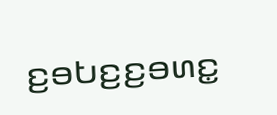ꤢ꤬ꤋꤝꤢ꤬ꤢ꤬ꤋꤛꤢ꤭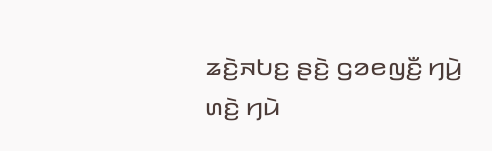ꤘꤢꤧ꤬ꤏꤝꤢ꤬ ꤔꤢꤧ꤬ ꤞꤤꤕꤜꤢꤪ꤬ ꤚꤣꤧ꤬ ꤛꤢꤧ꤬ ꤚꤣꤧ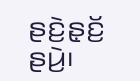ꤔꤢꤧ꤬ꤔ꤫ꤢꤩ꤬ ꤔꤣꤧ꤬꤯